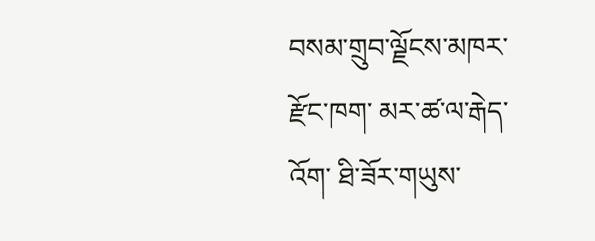བསམ་གྲུབ་ལྗོངས་མཁར་རྫོང་ཁག་ མར་ཚ་ལ་རྒེད་འོག་ ཐི་ཟོར་གཡུས་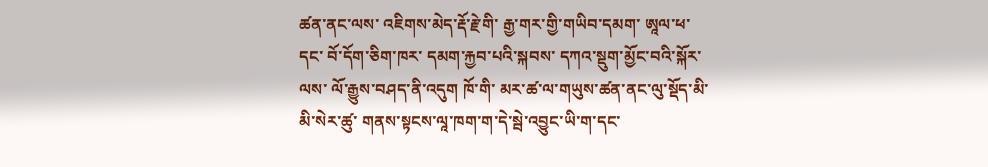ཚན་ནང་ལས་ འཇིགས་མེད་རྡོ་རྗེ་གི་ རྒྱ་གར་གྱི་གཡིབ་དམག་ ཨཱལ་ཕ་དང་ བོ་དོག་ཅིག་ཁར་ དམག་རྐྱབ་པའི་སྐབས་ དཀའ་སྡུག་མྱོང་བའི་སྐོར་ལས་ ལོ་རྒྱུས་བཤད་ནི་འདུག ཁོ་གི་ མར་ཚ་ལ་གཡུས་ཚན་ནང་ལུ་སྡོད་མི་ མི་སེར་ཚུ་ གནས་སྟངས་ལཱ་ཁག་ག་དེ་སྦེ་འབྱུང་ཡི་ག་དང་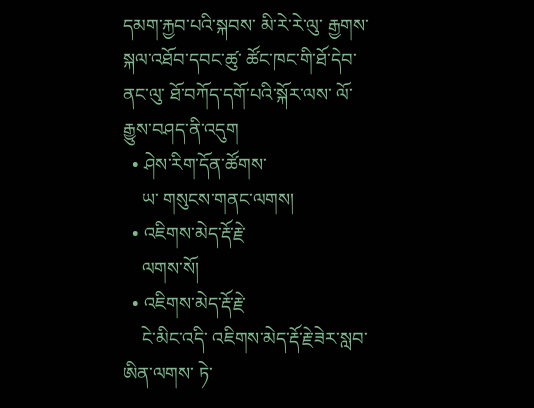དམག་རྐྱབ་པའི་སྐབས་ མི་རེ་རེ་ལུ་ རྒྱགས་སྐལ་འཐོབ་དབང་ཚུ་ ཚོང་ཁང་གི་ཐོ་དེབ་ནང་ལུ་ ཐོ་བཀོད་དགོ་པའི་སྐོར་ལས་ ལོ་རྒྱུས་བཤད་ནི་འདུག
  • ཤེས་རིག་དོན་ཚོགས་
    ཡ་ གསུངས་གནང་ལགས།
  • འཇིགས་མེད་རྡོ་རྗེ་
    ལགས་སོ།
  • འཇིགས་མེད་རྡོ་རྗེ་
    ངེ་མིང་འདི་ འཇིགས་མེད་རྡོ་རྗེ་ཟེར་སླབ་ཨིན་ལགས་ ཏེ་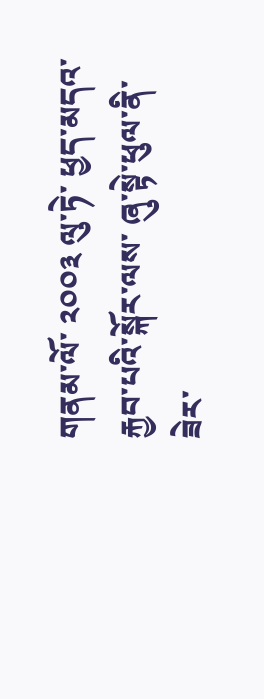གནམ་ལོ་ ༢༠༠༣ ལུ་ཏེ་ ཕྱད་མདའ་རྐྱབ་པའི་སྐོར་ལས་ ཞུ་སྟེ་ཕུལ་ནི་ཟེར་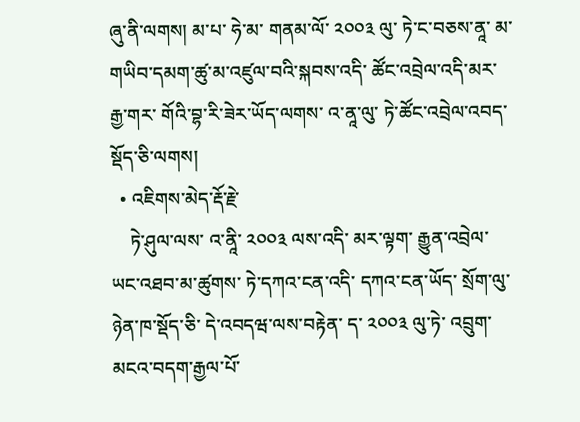ཞུ་ནི་ལགས། མ་པ་ ཧེ་མ་ གནམ་ལོ་ ༢༠༠༣ ལུ་ ཏེ་ང་བཅས་ནཱ་ མ་ གཡིབ་དམག་ཚུ་མ་འཛུལ་བའི་སྐབས་འདི་ ཚོང་འབྲེལ་འདི་མར་ རྒྱ་གར་ གོའི་བྷ་རི་ཟེར་ཡོད་ལགས་ འ་ནཱ་ལུ་ ཏེ་ཚོང་འབྲེལ་འབད་སྡོད་ཅི་ལགས།
  • འཇིགས་མེད་རྡོ་རྗེ་
    ཏེ་ཤུལ་ལས་ འ་ནཱི་ ༢༠༠༣ ལས་འདི་ མར་ལྟག་ རྒྱུན་འབྲེལ་ཡང་འཐབ་མ་ཚུགས་ ཏེ་དཀའ་ངན་འདི་ དཀའ་ངན་ཡོད་ སྲོག་ལུ་ཉེན་ཁ་སྡོད་ཅི་ དེ་འབདཝ་ལས་བརྟེན་ ད་ ༢༠༠༣ ལུ་ཏེ་ འབྲུག་མངའ་བདག་རྒྱལ་པོ་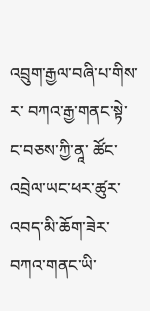འབྲུག་རྒྱལ་བཞི་པ་གིས་ར་ བཀའ་རྒྱ་གནང་སྟེ་ ང་བཅས་ཀྱི་ནཱ་ ཚོང་འབྲེལ་ཡང་ཕར་ཚུར་འབད་མི་ཆོག་ཟེར་ བཀའ་གནང་ཡི་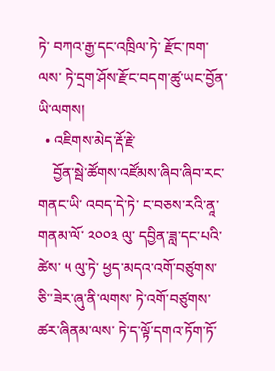ཏེ་ བཀའ་རྒྱ་དང་འཁྲིལ་ཏེ་ རྫོང་ཁག་ལས་ ཏེ་དྲག་ཤོས་རྫོང་བདག་ཚུ་ཡང་བྱོན་ཡི་ལགས།
  • འཇིགས་མེད་རྡོ་རྗེ་
    བྱོན་སྦེ་ཚོགས་འཛོམས་ཞིབ་ཞིབ་རང་གནང་ཡི་ འབད་དེ་ཏེ་ ང་བཅས་རའི་ནཱ་ གནམ་ལོ་ ༢༠༠༣ ལུ་ དབྱིན་ཟླ་དང་པའི་ཚེས་ ༥ ལུ་ཏེ་ ཕྱད་མདའ་འགོ་བཙུགས་ཅི་་ཟེར་ཞུ་ནི་ལགས་ ཏེ་འགོ་བཙུགས་ཚར་ཞིནམ་ལས་ ཏེ་ད་ལྟོ་དགའ་ཏོག་ཏོ་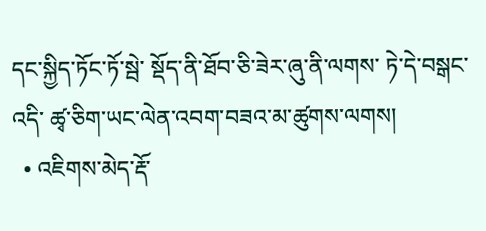དང་སྐྱིད་ཏོང་ཏོ་སྦེ་ སྡོད་ནི་ཐོབ་ཅི་ཟེར་ཞུ་ནི་ལགས་ ཏེ་དེ་བསྒང་འདི་ ཚྭ་ཅིག་ཡང་ལེན་འབག་བཟའ་མ་ཚུགས་ལགས།
  • འཇིགས་མེད་རྡོ་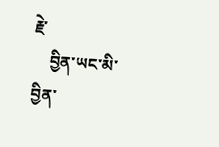རྗེ་
    བྱིན་ཡང་མི་བྱིན་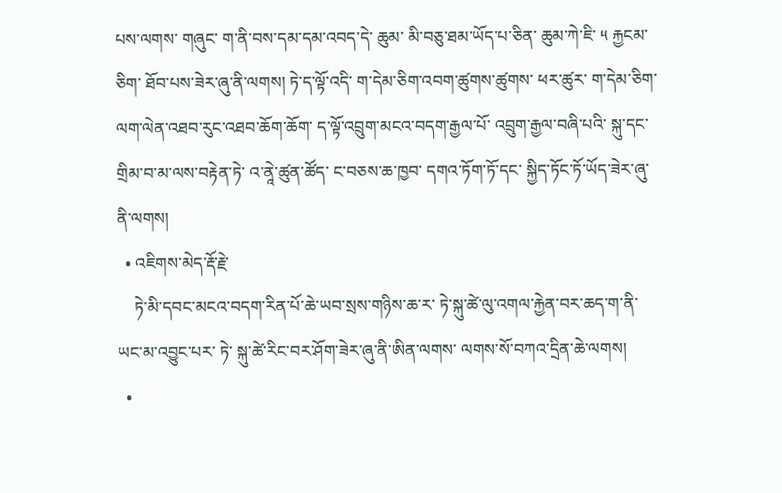པས་ལགས་ གཞུང་ ག་ནི་བས་དམ་དམ་འབད་དེ་ ཆུམ་ མི་བཅུ་ཐམ་ཡོད་པ་ཅིན་ ཆུམ་ཀེ་ཇི་ ༥ རྐྱངམ་ཅིག་ ཐོབ་པས་ཟེར་ཞུ་ནི་ལགས། ཏེ་ད་ལྟོ་འདི་ ག་དེམ་ཅིག་འབག་ཚུགས་ཚུགས་ ཕར་ཚུར་ ག་དེམ་ཅིག་ལག་ལེན་འཐབ་རུང་འཐབ་ཆོག་ཆོག་ ད་ལྟོ་འབྲུག་མངའ་བདག་རྒྱལ་པོ་ འབྲུག་རྒྱལ་བཞི་པའི་ སྐུ་དང་གྲིམ་བ་མ་ལས་བརྟེན་ཏེ་ འ་ནཱེ་ཚུན་ཚོད་ ང་བཅས་ཆ་ཁྱབ་ དགའ་ཏོག་ཏོ་དང་ སྐྱིད་ཏོང་ཏོ་ཡོད་ཟེར་ཞུ་ནི་ལགས།
  • འཇིགས་མེད་རྡོ་རྗེ་
    ཏེ་མི་དབང་མངའ་བདག་རིན་པོ་ཆེ་ཡབ་སྲས་གཉིས་ཆ་ར་ ཏེ་སྐུ་ཚེ་ལུ་འགལ་རྐྱེན་བར་ཆད་ག་ནི་ཡང་མ་འབྱུང་པར་ ཏེ་ སྐུ་ཚེ་རིང་བར་ཤོག་ཟེར་ཞུ་ནི་ཨིན་ལགས་ ལགས་སོ་བཀའ་དྲིན་ཆེ་ལགས།
  •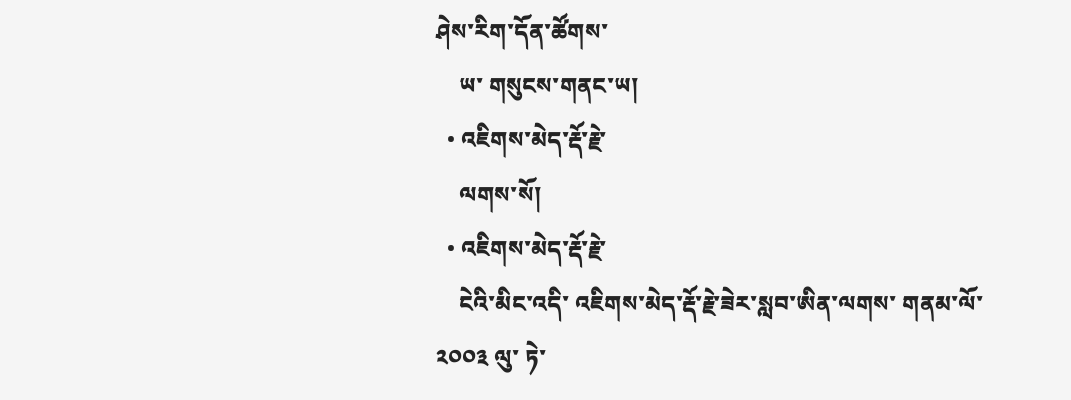ཤེས་རིག་དོན་ཚོགས་
    ཡ་ གསུངས་གནང་ཡ།
  • འཇིགས་མེད་རྡོ་རྗེ་
    ལགས་སོ།
  • འཇིགས་མེད་རྡོ་རྗེ་
    ངེའི་མིང་འདི་ འཇིགས་མེད་རྡོ་རྗེ་ཟེར་སླབ་ཨིན་ལགས་ གནམ་ལོ་ ༢༠༠༣ ལུ་ ཏེ་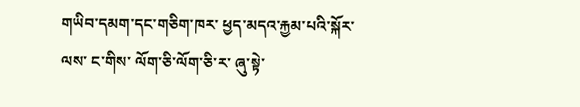གཡིབ་དམག་དང་གཅིག་ཁར་ ཕྱད་མདའ་རྐྱམ་པའི་སྐོར་ལས་ ང་གིས་ ལོག་ཅི་ལོག་ཅི་ར་ ཞུ་སྟེ་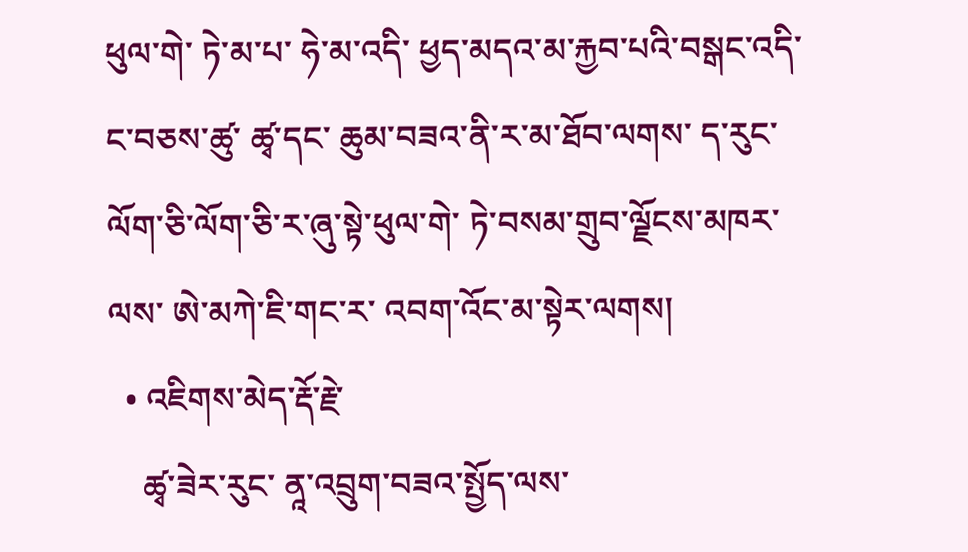ཕུལ་གེ་ ཏེ་མ་པ་ ཧེ་མ་འདི་ ཕྱད་མདའ་མ་རྐྱབ་པའི་བསྒང་འདི་ ང་བཅས་ཚུ་ ཚྭ་དང་ ཆུམ་བཟའ་ནི་ར་མ་ཐོབ་ལགས་ ད་རུང་ལོག་ཅི་ལོག་ཅི་ར་ཞུ་སྟེ་ཕུལ་གེ་ ཏེ་བསམ་གྲུབ་ལྗོངས་མཁར་ལས་ ཨེ་མཀེ་ཇི་གང་ར་ འབག་འོང་མ་སྟེར་ལགས།
  • འཇིགས་མེད་རྡོ་རྗེ་
    ཚྭ་ཟེར་རུང་ ནཱ་འབྲུག་བཟའ་སྤྱོད་ལས་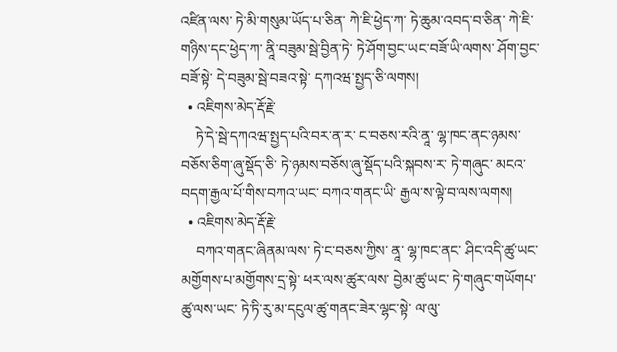འཛིན་ལས་ ཏེ་མི་གསུམ་ཡོད་པ་ཅིན་ ཀེ་ཇི་ཕྱེད་ཀ་ ཏེ་ཆུམ་འབད་བ་ཅིན་ ཀེ་ཇི་གཉིས་དང་ཕྱེད་ཀ་ ནཱི་བཟུམ་སྦེ་བྱིན་ཏེ་ ཏེ་ཤོག་བྱང་ཡང་བཟོ་ཡི་ལགས་ ཤོག་བྱང་བཟོ་སྟེ་ དེ་བཟུམ་སྦེ་བཟའ་སྟེ་ དཀའཝ་སྤྱད་ཅི་ལགས།
  • འཇིགས་མེད་རྡོ་རྗེ་
    ཏེ་དེ་སྦེ་དཀའཝ་སྤྱད་པའི་བར་ན་ར་ ང་བཅས་རའི་ནཱ་ ལྷ་ཁང་ནང་ཉམས་བཅོས་ཅིག་ཞུ་སྡོད་ཅི་ ཏེ་ཉམས་བཅོས་ཞུ་སྡོད་པའི་སྐབས་ར་ ཏེ་གཞུང་ མངའ་བདག་རྒྱལ་པོ་གིས་བཀའ་ཡང་ བཀའ་གནང་ཡི་ རྒྱལ་ས་ལྟེ་བ་ལས་ལགས།
  • འཇིགས་མེད་རྡོ་རྗེ་
    བཀའ་གནང་ཞིནམ་ལས་ ཏེ་ང་བཅས་ཀྱིས་ ནཱ་ ལྷ་ཁང་ནང་ ཤིང་འདི་ཚུ་ཡང་ མགྱོགས་པ་མགྱོགས་དྲ་སྟེ་ ཕར་ལས་ཚུར་ལས་ བྱེམ་ཚུ་ཡང་ ཏེ་གཞུང་གཡོགཔ་ཚུ་ལས་ཡང་ ཏེ་ཏི་རུ་མ་དངུལ་ཚུ་གནང་ཟེར་ལྷང་སྟེ་ ལ་ལུ་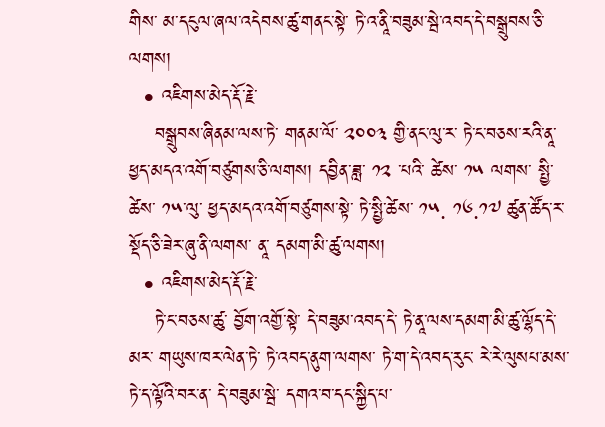གིས་ མ་དངུལ་ཞལ་འདེབས་ཚུ་གནང་སྟེ་ ཏེ་འ་ནཱི་བཟུམ་སྦེ་འབད་དེ་བསྒྲུབས་ཅི་ལགས།
  • འཇིགས་མེད་རྡོ་རྗེ་
    བསྒྲུབས་ཞིནམ་ལས་ཏེ་ གནམ་ལོ་ ༢༠༠༣ གྱི་ནང་ལུ་ར་ ཏེ་ང་བཅས་རའི་ནཱ་ ཕྱད་མདའ་འགོ་བཙུགས་ཅི་ལགས། དབྱིན་ཟླ་ ༡༢ ་པའི་ ཚེས་ ༡༥ ལགས་ སྤྱི་ཚེས་ ༡༥་ལུ་ ཕྱད་མདའ་འགོ་བཙུགས་སྟེ་ ཏེ་སྤྱི་ཚེས་ ༡༥. ༡༦.༡༧ ཚུན་ཚོད་ར་སྡོད་ཅི་ཟེར་ཞུ་ནི་ལགས་ ནཱ་ དམག་མི་ཚུ་ལགས།
  • འཇིགས་མེད་རྡོ་རྗེ་
    ཏེ་ང་བཅས་ཚུ་ བྱོག་འགྱོ་སྟེ་ དེ་བཟུམ་འབད་དེ་ ཏེ་ནཱ་ལས་དམག་མི་ཚུ་ལྷོད་དེ་ མར་ གཡུས་ཁར་ལེན་ཏེ་ ཏེ་འབད་ནུག་ལགས་ ཏེ་ག་དེ་འབད་རུང་ རེ་རེ་ལུསཔ་མས་ ཏེ་ད་ལྟོའི་བར་ན་ དེ་བཟུམ་སྦེ་ དགའ་བ་དང་སྐྱིད་པ་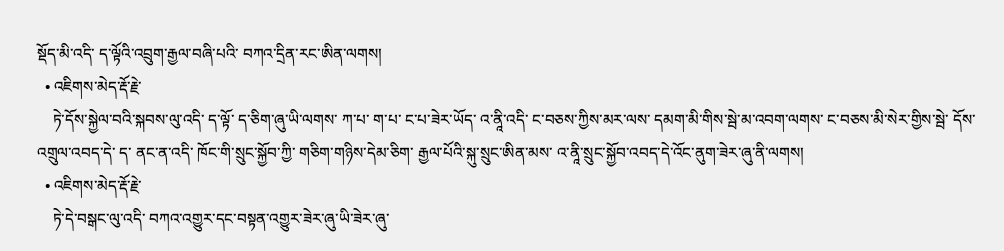སྡོད་མི་འདི་ ད་ལྟོའི་འབྲུག་རྒྱལ་བཞི་པའི་ བཀའ་དྲིན་རང་ཨིན་ལགས།
  • འཇིགས་མེད་རྡོ་རྗེ་
    ཏེ་དོས་སྐྱེལ་བའི་སྐབས་ལུ་འདི་ ད་ལྟོ་ ད་ཅིག་ཞུ་ཡི་ལགས་ ཀ་པ་ ག་པ་ ང་པ་ཟེར་ཡོད་ འ་ནཱི་འདི་ ང་བཅས་ཀྱིས་མར་ལས་ དམག་མི་གིས་སྦེ་མ་འབག་ལགས་ ང་བཅས་མི་སེར་གྱིས་སྦེ་ དོས་འགྲུལ་འབད་དེ་ ད་ ནང་ན་འདི་ ཁོང་གི་སྲུང་སྐྱོབ་ཀྱི་ གཅིག་གཉིས་དེམ་ཅིག་ རྒྱལ་པོའི་སྐུ་སྲུང་ཨིན་མས་ འ་ནཱི་སྲུང་སྐྱོབ་འབད་དེ་འོང་ནུག་ཟེར་ཞུ་ནི་ལགས།
  • འཇིགས་མེད་རྡོ་རྗེ་
    ཏེ་དེ་བསྒང་ལུ་འདི་ བཀའ་འགྱུར་དང་བསྟན་འགྱུར་ཟེར་ཞུ་ཡི་ཟེར་ཞུ་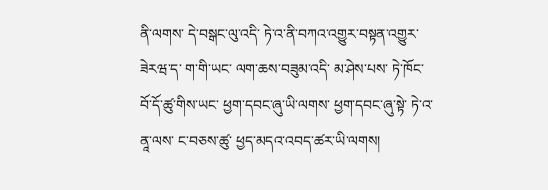ནི་ལགས་ དེ་བསྒང་ལུ་འདི་ ཏེ་འ་ནི་བཀའ་འགྱུར་བསྟན་འགྱུར་ཟེརཝ་ད་ ག་གི་ཡང་ ལག་ཆས་བཟུམ་འདི་ མ་ཤེས་པས་ ཏེ་ཁོང་ བོ་དོ་ཚུ་གིས་ཡང་ ཕྱག་དབང་ཞུ་ཡི་ལགས་ ཕྱག་དབང་ཞུ་སྟེ་ ཏེ་འ་ནཱ་ལས་ ང་བཅས་ཚུ་ ཕྱད་མདའ་འབད་ཚར་ཡི་ལགས།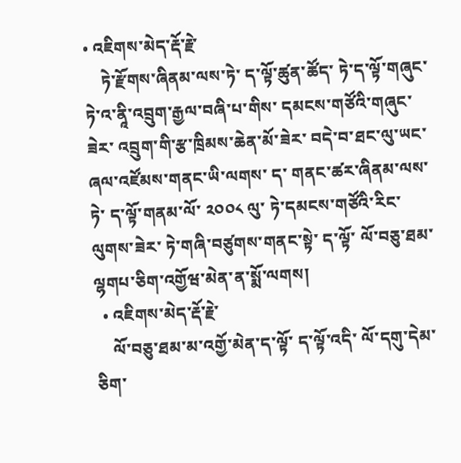• འཇིགས་མེད་རྡོ་རྗེ་
    ཏེ་རྫོགས་ཞིནམ་ལས་ཏེ་ ད་ལྟོ་ཚུན་ཚོད་ ཏེ་ད་ལྟོ་གཞུང་ ཏེ་འ་ནཱི་འབྲུག་རྒྱལ་བཞི་པ་གིས་ དམངས་གཙོའི་གཞུང་ཟེར་ འབྲུག་གི་རྩ་ཁྲིམས་ཆེན་མོ་ཟེར་ བདེ་བ་ཐང་ལུ་ཡང་ ཞལ་འཛོམས་གནང་ཡི་ལགས་ ད་ གནང་ཚར་ཞིནམ་ལས་ཏེ་ ད་ལྟོ་གནམ་ལོ་ ༢༠༠༨ ལུ་ ཏེ་དམངས་གཙོའི་རིང་ལུགས་ཟེར་ ཏེ་གཞི་བཙུགས་གནང་སྟེ་ ད་ལྟོ་ ལོ་བཅུ་ཐམ་ལྷགཔ་ཅིག་འགྱོཝ་མེན་ན་སྨོ་ལགས།
  • འཇིགས་མེད་རྡོ་རྗེ་
    ལོ་བཅུ་ཐམ་མ་འགྱོ་མེན་ད་ལྟོ་ ད་ལྟོ་འདི་ ལོ་དགུ་དེམ་ཅིག་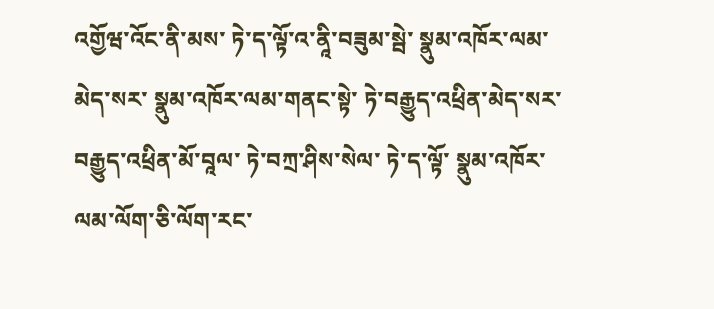འགྱོཝ་འོང་ནི་མས་ ཏེ་ད་ལྟོ་འ་ནཱི་བཟུམ་སྦེ་ སྣུམ་འཁོར་ལམ་མེད་སར་ སྣུམ་འཁོར་ལམ་གནང་སྟེ་ ཏེ་བརྒྱུད་འཕྲིན་མེད་སར་བརྒྱུད་འཕྲིན་མོ་བཱལ་ ཏེ་བཀྲ་ཤིས་སེལ་ ཏེ་ད་ལྟོ་ སྣུམ་འཁོར་ལམ་ལོག་ཅི་ལོག་རང་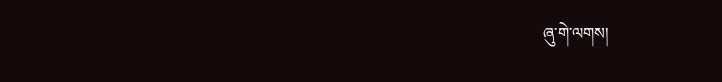ཞུ་གེ་ལགས།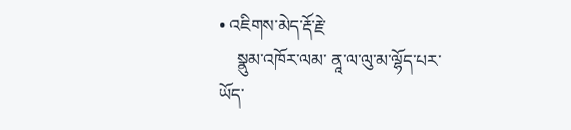• འཇིགས་མེད་རྡོ་རྗེ་
    སྣུམ་འཁོར་ལམ་ ནཱ་ལ་ལུ་མ་ལྷོད་པར་ཡོད་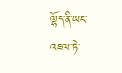ལྷོད་ནི་ཡང་འཇལ་ཏེ་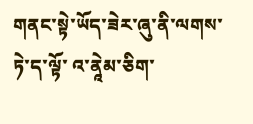གནང་སྟེ་ཡོད་ཟེར་ཞུ་ནི་ལགས་ ཏེ་ད་ལྟོ་ འ་ནཱེམ་ཅིག་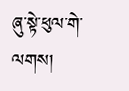ཞུ་སྟེ་ཕུལ་གེ་ལགས།